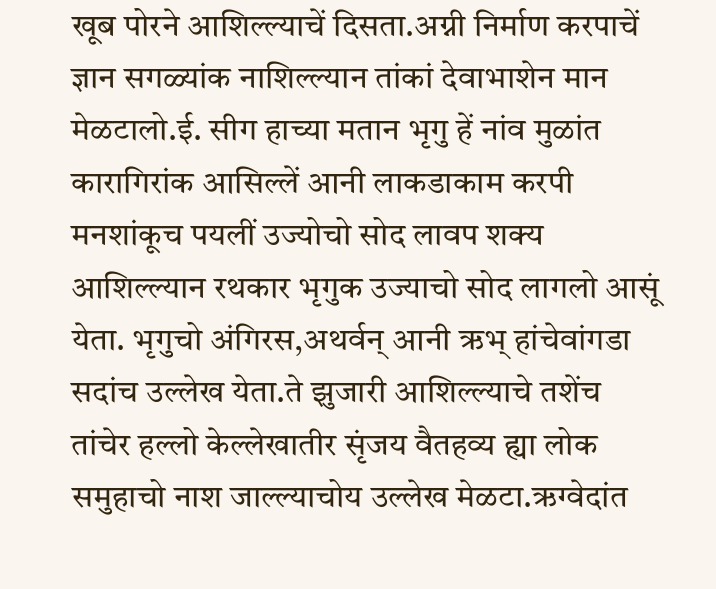खूब पोरने आशिल्ल्याचें दिसता.अग्नी निर्माण करपाचें ज्ञान सगळ्यांक नाशिल्ल्यान तांकां देवाभाशेन मान मेळटालो.ई. सीग हाच्या मतान भृगु हें नांव मुळांत कारागिरांक आसिल्लें आनी लाकडाकाम करपी मनशांकूच पयलीं उज्योचो सोद लावप शक्य आशिल्ल्यान रथकार भृगुक उज्याचो सोद लागलो आसूं येता. भृगुचो अंगिरस,अथर्वन् आनी ऋभ् हांचेवांगडा सदांच उल्लेख येता.ते झुजारी आशिल्ल्याचे तशेंच तांचेर हल्लो केल्लेखातीर सृंजय वैतहव्य ह्या लोक समुहाचो नाश जाल्ल्याचोय उल्लेख मेळटा.ऋग्वेदांत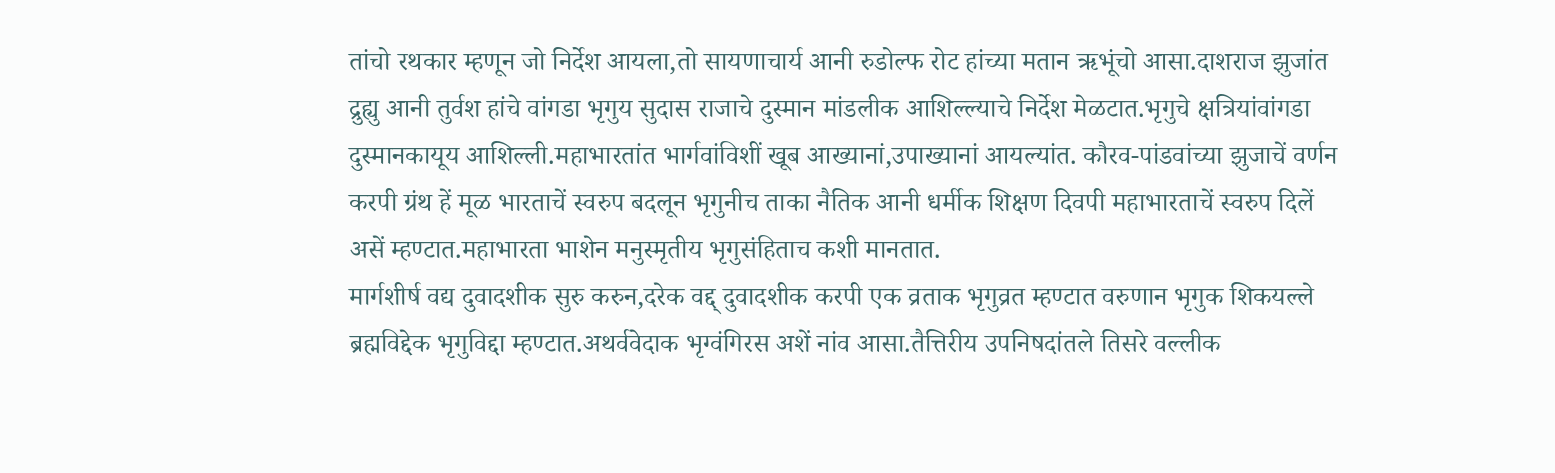तांचो रथकार म्हणून जो निर्देश आयला,तो सायणाचार्य आनी रुडोल्फ रोट हांच्या मतान ऋभूंचो आसा.दाशराज झुजांत द्रुह्यु आनी तुर्वश हांचे वांगडा भृगुय सुदास राजाचे दुस्मान मांडलीक आशिल्ल्याचे निर्देश मेळटात.भृगुचे क्षत्रियांवांगडा दुस्मानकायूय आशिल्ली.महाभारतांत भार्गवांविशीं खूब आख्यानां,उपाख्यानां आयल्यांत. कौरव-पांडवांच्या झुजाचें वर्णन करपी ग्रंथ हें मूळ भारताचें स्वरुप बदलून भृगुनीच ताका नैतिक आनी धर्मीक शिक्षण दिवपी महाभारताचें स्वरुप दिलें असें म्हण्टात.महाभारता भाशेन मनुस्मृतीय भृगुसंहिताच कशी मानतात.
मार्गशीर्ष वद्य दुवादशीक सुरु करुन,दरेक वद्द् दुवादशीक करपी एक व्रताक भृगुव्रत म्हण्टात वरुणान भृगुक शिकयल्ले ब्रह्मविद्देक भृगुविद्दा म्हण्टात.अथर्ववेदाक भृग्वंगिरस अशें नांव आसा.तैत्तिरीय उपनिषदांतले तिसरे वल्लीक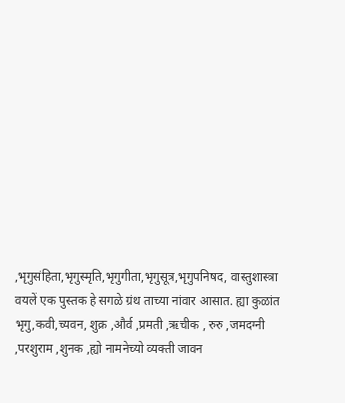,भृगुसंहिता,भृगुस्मृति,भृगुगीता,भृगुसूत्र,भृगुपनिषद, वास्तुशास्त्रा वयलें एक पुस्तक हे सगळे ग्रंथ ताच्या नांवार आसात. ह्या कुळांत भृगु,कवी,च्यवन, शुक्र ,और्व ,प्रमती ,ऋचीक , रुरु ,जमदग्नी ,परशुराम ,शुनक ,ह्यो नामनेच्यो व्यक्ती जावन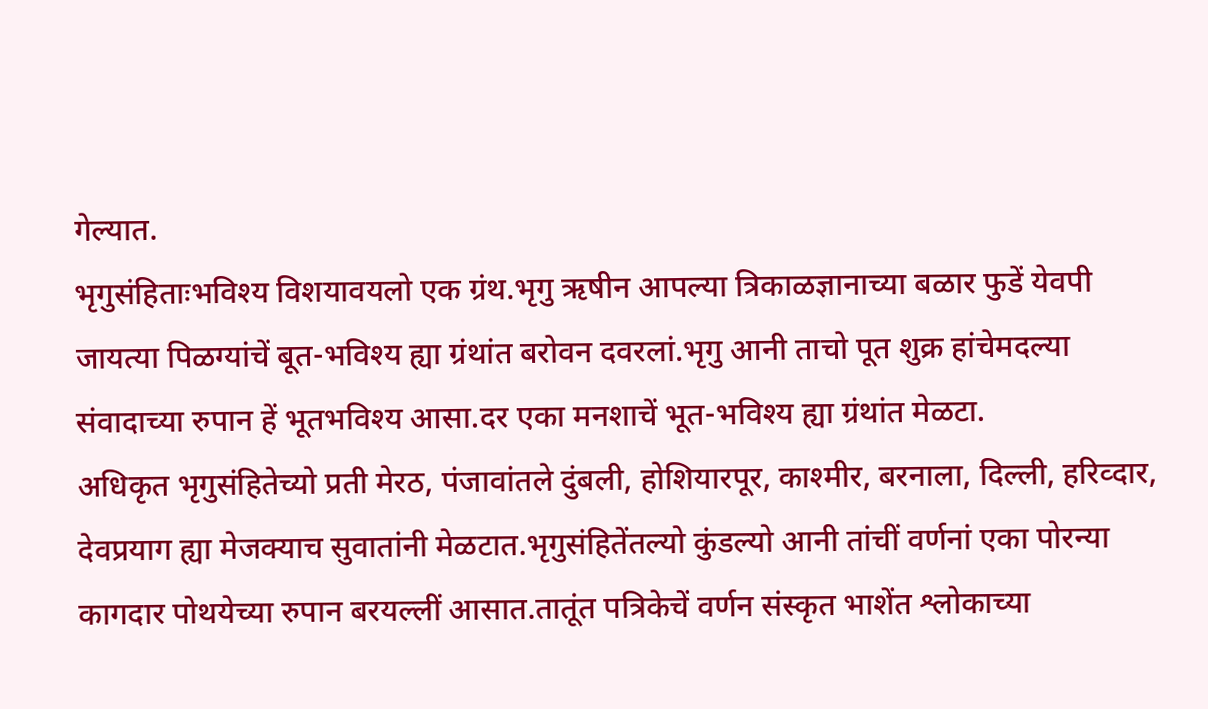गेल्यात.
भृगुसंहिताःभविश्य विशयावयलो एक ग्रंथ.भृगु ऋषीन आपल्या त्रिकाळज्ञानाच्या बळार फुडें येवपी जायत्या पिळग्यांचें बूत-भविश्य ह्या ग्रंथांत बरोवन दवरलां.भृगु आनी ताचो पूत शुक्र हांचेमदल्या संवादाच्या रुपान हें भूतभविश्य आसा.दर एका मनशाचें भूत-भविश्य ह्या ग्रंथांत मेळटा.
अधिकृत भृगुसंहितेच्यो प्रती मेरठ, पंजावांतले दुंबली, होशियारपूर, काश्मीर, बरनाला, दिल्ली, हरिव्दार, देवप्रयाग ह्या मेजक्याच सुवातांनी मेळटात.भृगुसंहितेंतल्यो कुंडल्यो आनी तांचीं वर्णनां एका पोरन्या कागदार पोथयेच्या रुपान बरयल्लीं आसात.तातूंत पत्रिकेचें वर्णन संस्कृत भाशेंत श्लोकाच्या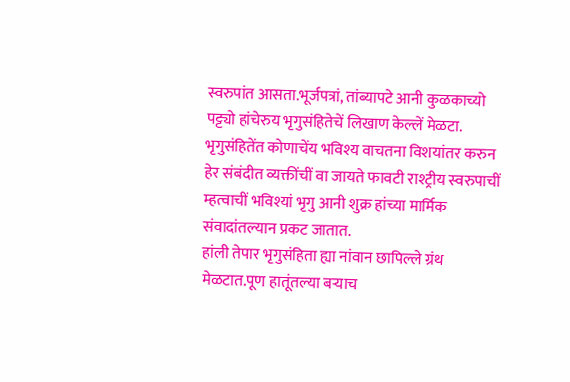स्वरुपांत आसता.भूर्जपत्रां, तांब्यापटे आनी कुळकाच्यो पट्ट्यो हांचेरुय भृगुसंहितेचें लिखाण केल्लें मेळटा. भृगुसंहितेंत कोणाचेंय भविश्य वाचतना विशयांतर करुन हेर संबंदीत व्यक्तींचीं वा जायते फावटी राश्ट्रीय स्वरुपाचीं म्हत्वाचीं भविश्यां भृगु आनी शुक्र हांच्या मार्मिक संवादांतल्यान प्रकट जातात.
हांली तेपार भृगुसंहिता ह्या नांवान छापिल्ले ग्रंथ मेळटात.पूण हातूंतल्या बऱ्याच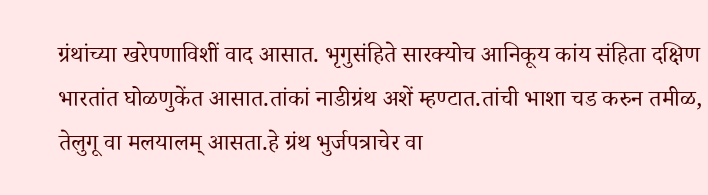ग्रंथांच्या खरेपणाविशीं वाद आसात. भृगुसंहिते सारक्योच आनिकूय कांय संहिता दक्षिण भारतांत घोळणुकेंत आसात.तांकां नाडीग्रंथ अशें म्हण्टात.तांची भाशा चड करुन तमीळ, तेलुगू वा मलयालम् आसता.हे ग्रंथ भुर्जपत्राचेर वा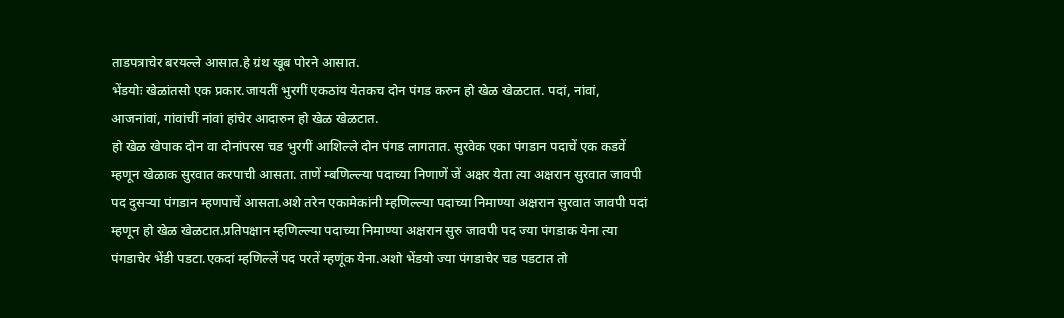ताडपत्राचेर बरयल्ले आसात.हे ग्रंथ खूब पोरने आसात.
भेंडयोः खेळांतसो एक प्रकार.जायतीं भुरगीं एकठांय येतकच दोन पंगड करुन हो खेळ खेळटात. पदां, नांवां, आजनांवां, गांवांचीं नांवां हांचेर आदारुन हो खेळ खेळटात.
हो खेळ खेपाक दोन वा दोनांपरस चड भुरगीं आशिल्ले दोन पंगड लागतात. सुरवेक एका पंगडान पदाचें एक कडवें म्हणून खेळाक सुरवात करपाची आसता. ताणें म्बणिल्ल्या पदाच्या निणाणें जें अक्षर येता त्या अक्षरान सुरवात जावपी पद दुसऱ्या पंगडान म्हणपाचें आसता.अशे तरेन एकामेकांनी म्हणिल्ल्या पदाच्या निमाण्या अक्षरान सुरवात जावपी पदां म्हणून हो खेळ खेळटात.प्रतिपक्षान म्हणिल्ल्या पदाच्या निमाण्या अक्षरान सुरु जावपी पद ज्या पंगडाक येना त्या पंगडाचेर भेंडी पडटा.एकदां म्हणिल्लें पद परतें म्हणूंक येना.अशो भेंडयो ज्या पंगडाचेर चड पडटात तो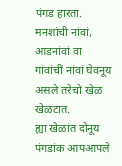पंगड हारता. मनशांची नांवां, आडनांवां वा गांवांचीं नांवां घेवनूय असले तरेचो खेळ खेळटात.
ह्या खेळांत दोनूय पंगडांक आपआपले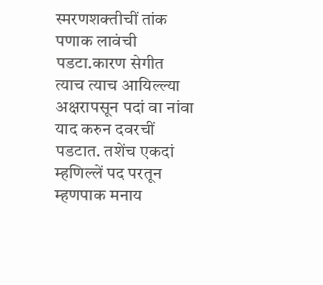स्मरणशक्तीचीं तांक पणाक लावंची पडटा.कारण सेगीत त्याच त्याच आयिल्ल्या अक्षरापसून पदां वा नांवा याद करुन दवरचीं पडटात. तशेंच एकदां म्हणिल्लें पद परतून म्हणपाक मनाय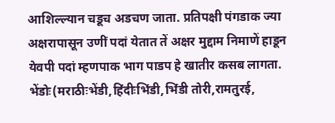आशिल्ल्यान चडूच अडचण जाता. प्रतिपक्षी पंगडाक ज्या अक्षरापासून उणीं पदां येतात तें अक्षर मुद्दाम निमाणें हाडून येवपी पदां म्हणपाक भाग पाडप हे खातीर कसब लागता.
भेंडोः(मराठीःभेंडी,हिंदीःभिंडी,भिंडी तोरी,रामतुरई,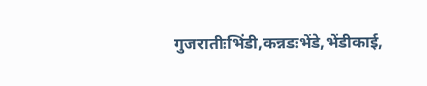गुजरातीःभिंडी,कन्नडःभेंडे,भेंडीकाई,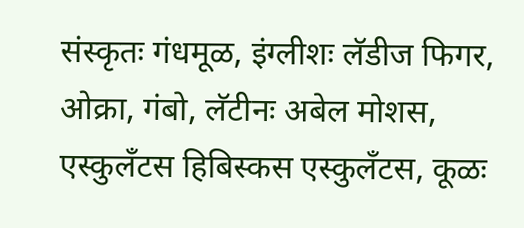संस्कृतः गंधमूळ, इंग्लीशः लॅडीज फिगर, ओक्रा, गंबो, लॅटीनः अबेल मोशस, एस्कुलँटस हिबिस्कस एस्कुलँटस, कूळः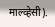माल्व्हेसी).